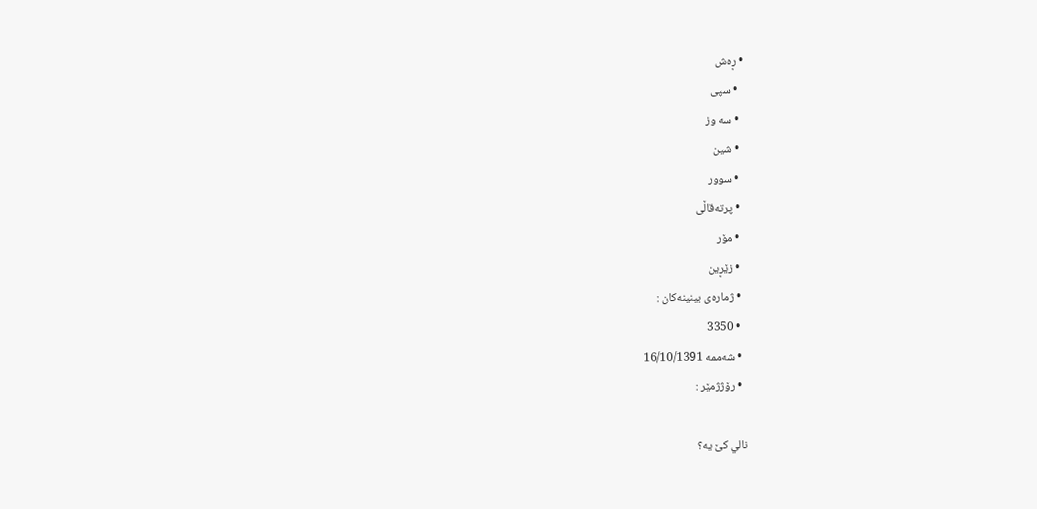• ڕەش
  • سپی
  • سه وز
  • شین
  • سوور
  • پرتەقاڵی
  • مۆر
  • زێڕین
  • ژماره‌ی بینینه‌کان :
  • 3350
  • شەممه 16/10/1391
  • رۆژژمێر :

نالي کێ يە؟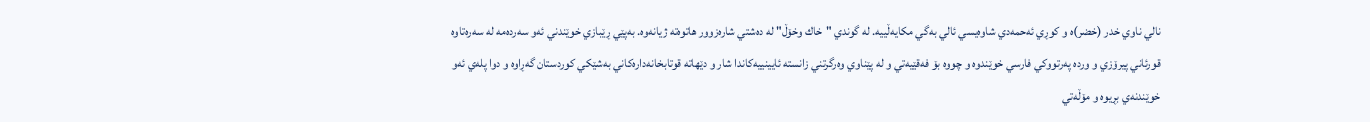نالي ناوي خدر (خضر)ه و کوڕي ئه‌حمه‌دي شاوه‌يسي ئالي به‌گي مکايه‌ڵييه‌. له گوندي "خاك وخۆڵ" له ده‌شتي شاره‌زوور هاتوه‌ته ژيانه‌وه‌. به‌پێي ڕێبازي خوێندني ئه‌و سه‌رده‌مه له سه‌ره‌تاوه قورئاني پيرۆزي و ورده په‌رتووکي فارسي خوێندوه و چووه بۆ فه‌قێيه‌تي و له پێناوي وه‌رگرتني زانسته‌ ئايينييه‌کاندا شار و دێهاته قوتابخانه‌داره‌کاني به‌شێکي کوردستان گه‌ڕاوه و دوا پله‌ي ئه‌و خوێندنه‌ي بڕيوه و مۆڵه‌تي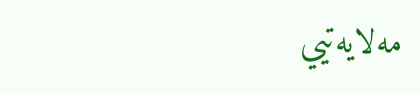مه‌لايه‌تيي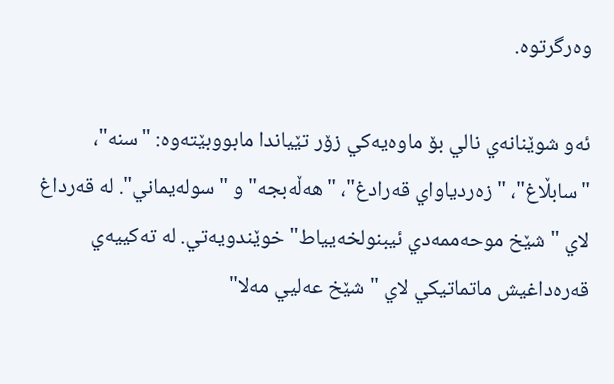وه‌رگرتوه.

ئه‌و شوێنانه‌ي نالي بۆ ماوه‌يه‌کي زۆر تێياندا مابووبێته‌وه: "سنه"، "سابڵاغ"، "زه‌ردياواي قه‌رادغ"، "هه‌ڵه‌بجه‌" و "سوله‌يماني". له قه‌رداغ لاي "شێخ موحه‌ممه‌دي ئيبنولخه‌يياط" خوێندويه‌تي. له ته‌کييه‌ي قه‌ره‌داغيش ماتماتيکي لاي "شێخ عه‌ليي مه‌لا"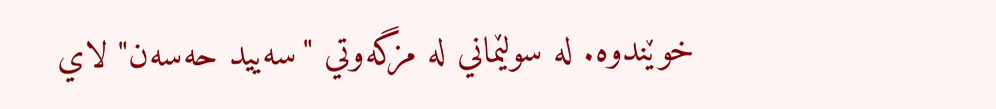خوێندوه. له سولێماني له مزگه‌وتي "سه‌ييد حه‌سه‌ن" لاي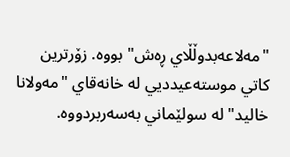"مه‌لاعه‌بدوڵڵاي ڕه‌ش" بووه. زۆرترين کاتي موسته‌عيدديي له خانه‌قاي "مه‌ولانا خاليد" له سولێماني به‌سه‌ربردووه.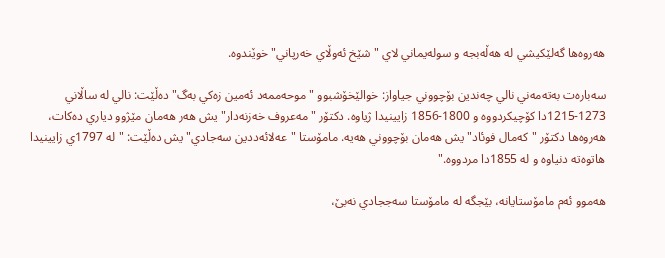هه‌روه‌ها گه‌لێکيشي له هه‌ڵه‌بجه و سوله‌‌يماني لاي "شێخ ئه‌وڵاي خه‌رپاني" خوێندوه.

سه‌باره‌ت به‌ته‌مه‌ني نالي چه‌ندين بۆچووني جياواز: خوالێخۆ‌شبوو "موحه‌ممه‌د ئه‌مين زه‌کي به‌گ" ده‌ڵێت: نالي له ساڵاني 1273-1215دا کۆچيکردووه و 1800-1856 زايينيدا ژياوه. دکتۆر "مه‌عروف خه‌زنه‌دار"يش هه‌ر هه‌مان مێژوو دياري ده‌کات، هه‌روه‌ها دکتۆر "که‌مال فوئاد"يش هه‌مان بۆچووني هه‌يه. مامۆستا "عه‌لائه‌ددين سه‌جادي"يش ده‌‌ڵێت: "له 1797ي زايينيدا هاتوه‌ته دنياوه و له 1855دا مردووه."

هه‌موو ئه‌م مامۆستايانه‌، بێجگه له مامۆستا سه‌ججادي نه‌بێ،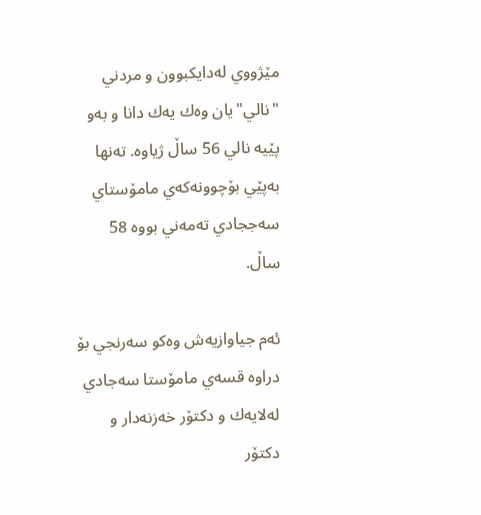مێژووي له‌‌دايکبوون و مردني "نالي"يان وه‌ك يه‌ك دانا و به‌و پێيه نالي 56 ساڵ ژياوه‌. ته‌نها به‌پێي بۆچوونه‌که‌ي مامۆستاي سه‌ججادي ته‌مه‌ني بووه 58 ساڵ.

ئه‌م جياوازيه‌ش وه‌کو سه‌رنجي بۆ دراوه قسه‌ي مامۆستا سه‌جادي له‌لايه‌ك و دکتۆر خه‌زنه‌دار و دکتۆر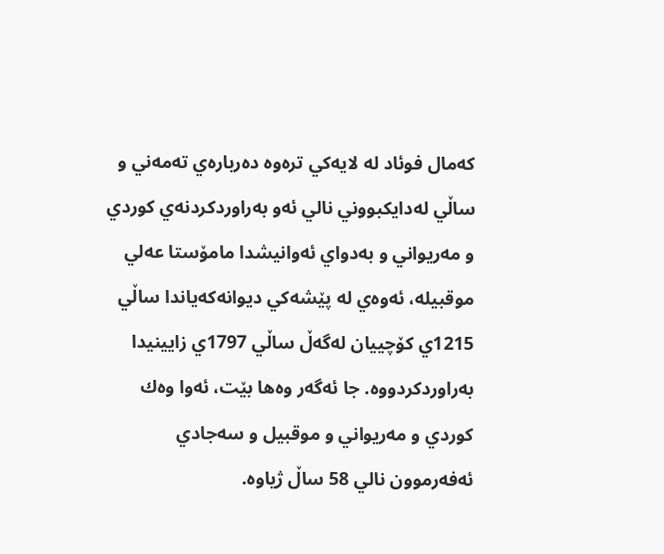که‌مال فوئاد له لايه‌کي‌ تره‌وه ده‌رباره‌ي ته‌مه‌ني و ساڵي له‌دايکبووني نالي ئه‌و به‌راوردکردنه‌ي کوردي و مه‌ريواني و به‌دواي ئه‌وانيشدا مامۆستا عه‌لي موقبيله، ئه‌وه‌ي له‌ پێشه‌کي ديوانه‌که‌ياندا ساڵي 1215ي کۆچييان له‌گه‌ڵ ساڵي 1797ي زايينيدا به‌راوردکردووه. جا ئه‌گه‌ر وه‌‌ها بێت، ئه‌وا وه‌ك کوردي و مه‌ريواني و موقبيل و سه‌جادي ئه‌فه‌رموون نالي 58 ساڵ ژياوه.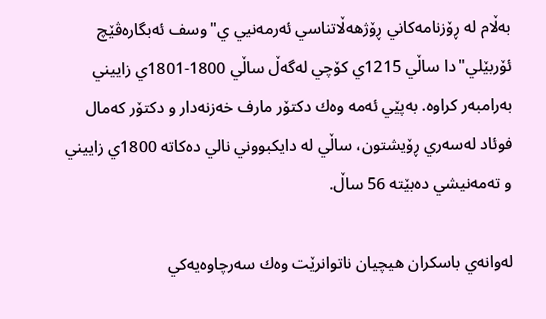به‌ڵام له ڕۆزنامه‌کاني ڕۆژهه‌ڵاتناسي ئه‌رمه‌نيي ي"وسف ئه‌بگاره‌ڤێچ ئۆربێلي"دا ساڵي 1215ي کۆچي له‌گه‌ڵ ساڵي 1800-1801ي زاييني به‌رامبه‌ر کراوه. به‌پێي ئه‌مه وه‌ك دکتۆر مارف خه‌زنه‌دار و دکتۆر که‌مال فوئاد له‌سه‌ري ڕۆيشتون، ساڵي له دايکبووني نالي ده‌کاته 1800ي زاييني و ته‌مه‌نيشي ده‌بێته 56 ساڵ.

له‌وانه‌ي باسکران هيچيان ناتوانرێت وه‌ك سه‌رچاوه‌‌يه‌کي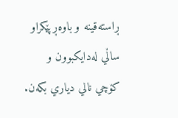ڕاسته‌قينه و باوه‌ڕپێکراو ساڵي له‌دايکبوون و کۆچي نالي دياري بکه‌ن.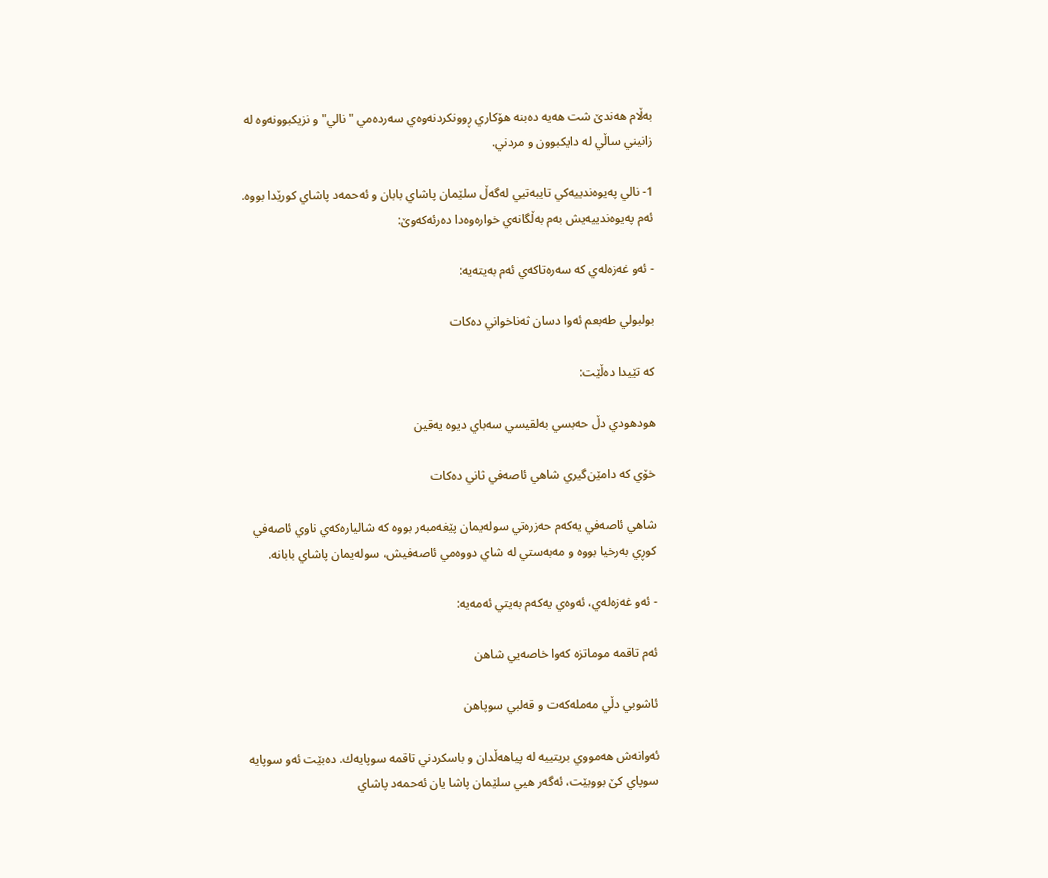به‌ڵام هه‌ندێ شت هه‌يه ده‌بنه هۆکاري ڕوونکردنه‌وه‌ي سه‌رده‌مي "نالي" و نزيكبوونه‌وه‌ له زانيني ساڵي له دايکبوون و مردني.

1- نالي په‌يوه‌ندييه‌کي تايبه‌تيي له‌گه‌ڵ سلێمان پاشاي بابان و ئه‌حمه‌د پاشاي کورێدا بووه‌. ئه‌م په‌يوه‌ندييه‌يش به‌م به‌ڵگانه‌ي خواره‌وه‌دا ده‌رئه‌که‌وێ:

- ئه‌و غه‌زه‌له‌ي که ‌سه‌ره‌تاکه‌ي ئه‌م به‌يته‌يه‌:

بولبولي طه‌بعم ئه‌وا دسان ثه‌ناخواني ده‌کات

که تێيدا ده‌ڵێت:

هودهودي دڵ حه‌بسي به‌لقيسي سه‌باي ديوه يه‌قين

خۆي که دامێن‌گيري شاهي ئاصه‌في ثاني ده‌کات

شاهي ئاصه‌في يه‌که‌م حه‌زره‌تي سوله‌يمان پێغه‌مبه‌ر بووه که شالياره‌که‌ي ناوي ئاصه‌في کوڕي به‌رخيا بووه و مه‌به‌ستي له شاي دووه‌مي ئاصه‌فيش، سوله‌يمان پاشاي بابانه.

- ئه‌و غه‌زه‌له‌ي، ئه‌وه‌ي يه‌که‌م به‌يتي ئه‌مه‌يه:

ئه‌م تاقمه موماتزه که‌وا خاصه‌يي شاهن

ئاشوبي دڵي مه‌مله‌که‌ت و قه‌لبي سوپاهن

ئه‌وانه‌ش هه‌مووي بريتييه له پياهه‌ڵدان و باسکردني تاقمه سوپايه‌ك. ده‌بێت ئه‌و سوپايه سوپاي کێ بووبێت، ئه‌گه‌ر هيي سلێمان پاشا يان ئه‌حمه‌د پاشاي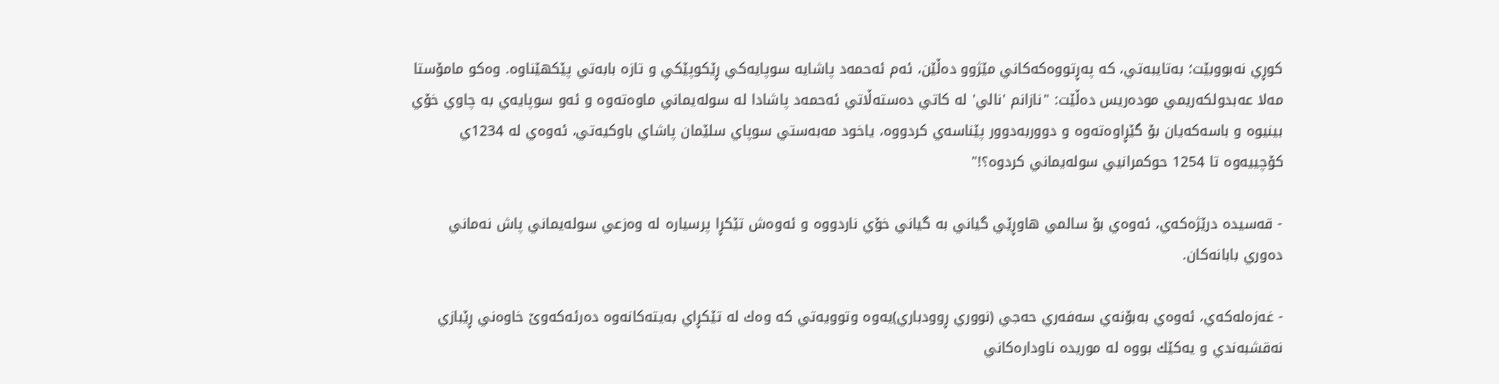کوڕي نه‌بووبێت؛ به‌تايبه‌تي، که په‌ڕتووه‌که‌کاني مێژوو ده‌ڵێن، ئه‌م ئه‌حمه‌د پاشايه‌ سوپايه‌کي ڕێكوپێکي و تازه بابه‌تي پێکهێناوه. وه‌کو مامۆستا مه‌لا عه‌بدولکه‌ريمي موده‌ريس ده‌ڵێت: "نازانم 'نالي' له کاتي ده‌سته‌ڵاتي ئه‌حمه‌د پاشادا له سوله‌يماني ماوه‌ته‌وه و ئه‌و سوپايه‌ي به چاوي خۆي بينيوه و باسه‌که‌يان بۆ گێڕاوه‌ته‌وه و دووربه‌‌دوور پێناسه‌ي کردووه، ياخود مه‌به‌ستي سوپاي سلێمان پاشاي باوکيه‌تي، ئه‌وه‌ي له‌ 1234ي کۆچييه‌وه تا 1254 حوکمرانيي سوله‌يماني کردوه‌؟!"

- قه‌سيده‌ درێژه‌که‌ي، ئه‌وه‌ي بۆ سالمي هاوڕێي گياني به گياني خۆي ناردووه و ئه‌وه‌ش تێکڕا پرسياره له وه‌زعي سوله‌يماني پاش نه‌ماني ده‌وري بابانه‌کان.

- غه‌زه‌له‌که‌ي، ئه‌وه‌ي به‌بۆنه‌ي سه‌فه‌ري حه‌جي (نووري ڕوودباري)يه‌وه وتوويه‌تي که وه‌ك له تێکڕاي به‌يته‌کانه‌وه ده‌رئه‌که‌وێ خاوه‌ني ڕێبازي نه‌قشبه‌ندي و يه‌كێك بووه له موريده‌ ناوداره‌کاني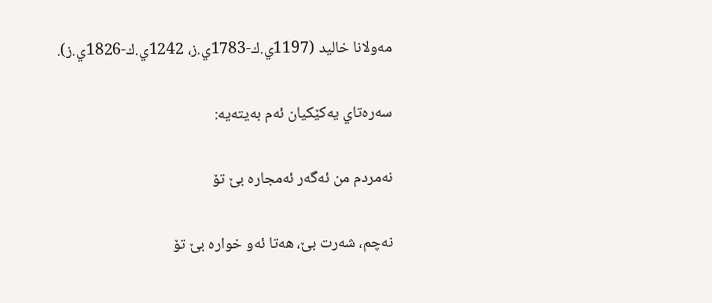مه‌ولانا خاليد (1197ي.ك-1783ي.ز، 1242ي.ك-1826ي.ز).

سه‌ره‌تاي يه‌کێکيان ئه‌م به‌يته‌يه:

نه‌مردم من ئه‌گه‌ر ئه‌مجاره بێ تۆ

نه‌چم، شه‌رت بێ، هه‌تا ئه‌و خواره بێ تۆ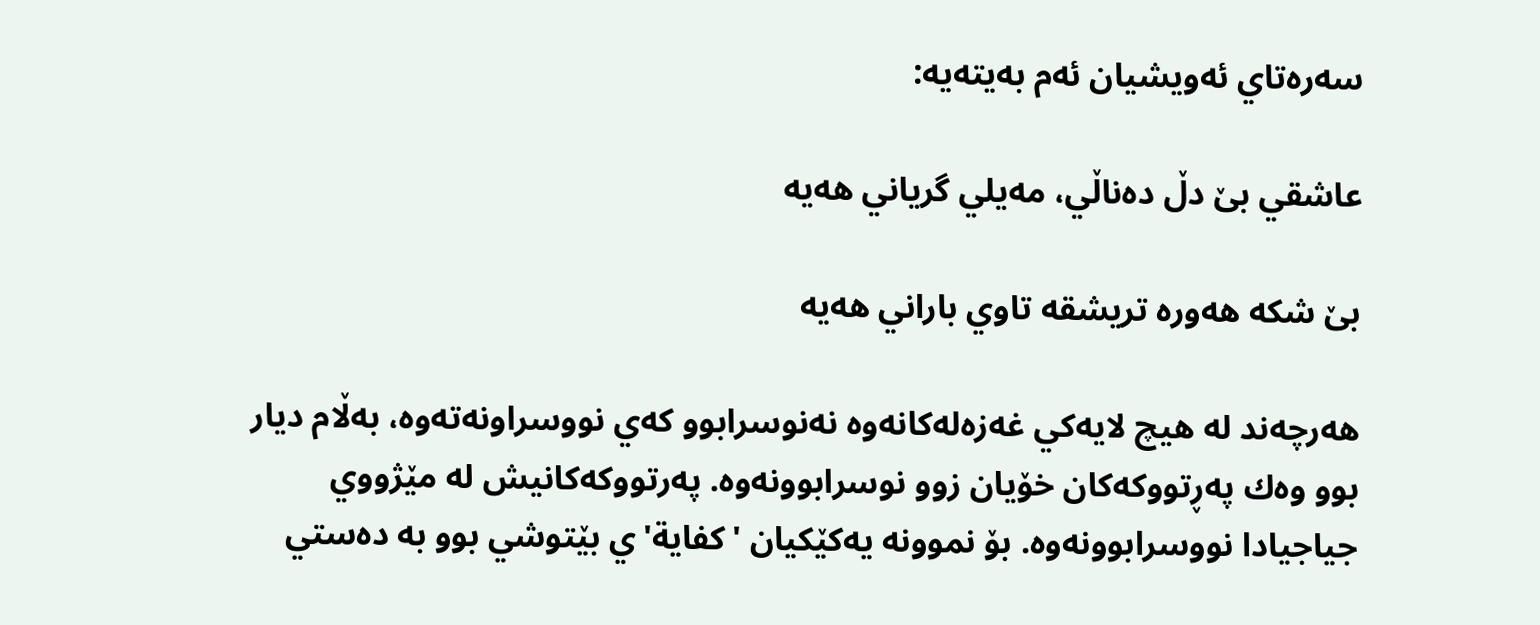سه‌ره‌تاي ئه‌ويشيان ئه‌م به‌يته‌يه:

عاشقي بێ دڵ ده‌ناڵي، مه‌يلي گرياني هه‌يه

بێ شکه هه‌وره تريشقه تاوي باراني هه‌يه

هه‌رچه‌ند له هيچ لايه‌کي غه‌زه‌له‌کانه‌وه نه‌نوسرابوو که‌ي نووسراونه‌ته‌وه، به‌ڵام ديار بوو وه‌ك په‌ڕتووکه‌کان خۆيان زوو نوسرابوونه‌وه. په‌رتووکه‌کانيش له مێژووي جياجيادا نووسرابوونه‌وه. بۆ نموونه يه‌کێکيان 'کفاية'ي بێتوشي بوو به ده‌ستي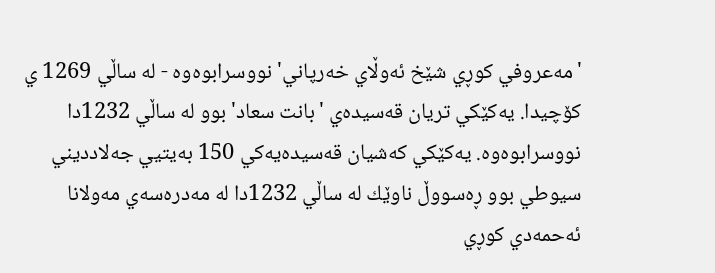'مه‌عروفي کوڕي شێخ ئه‌وڵاي خه‌رپاني' نووسرابوه‌وه - له ساڵي 1269 ي کۆچيدا. يه‌کێکي تريان قه‌سيده‌ي 'بانت سعاد' بوو له ساڵي 1232دا نووسرابوه‌وه. يه‌کێکي که‌شيان قه‌سيده‌يه‌کي 150 به‌يتيي جه‌لادديني سيوطي بوو ڕه‌سووڵ ناوێك له ساڵي 1232دا له مه‌دره‌سه‌ي مه‌ولانا ئه‌حمه‌دي کوڕي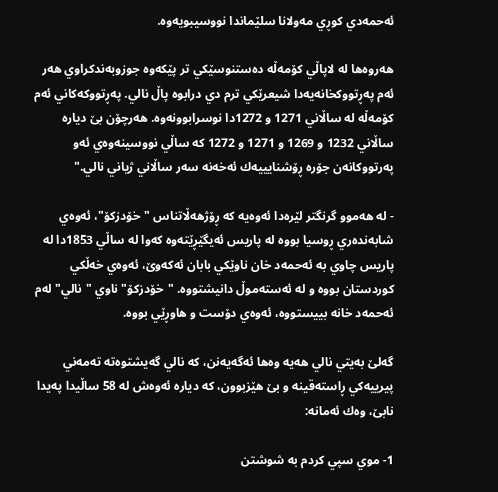ئه‌حمه‌دي کوڕي مه‌ولانا سلێماندا نووسيبويه‌وه.

هه‌روه‌ها له لاپاڵي کۆمه‌ڵه ده‌ستنوسێکي تر پێکه‌وه جوزوبه‌ندکراوي هه‌ر ئه‌م په‌ڕتووکخانه‌يه‌دا شيعرێکي ترم دي درابوه پاڵ نالي. په‌ڕتووکه‌کاني ئه‌م کۆمه‌ڵه له ساڵاني 1271 و 1272دا نوسرابوونه‌وه. هه‌رچۆن بێ دياره ساڵاني 1232 و 1269 و 1271 و 1272 که ساڵي نووسينه‌وه‌ي ئه‌و په‌رتووکانه‌ن جۆره ڕۆشنايييه‌ك ئه‌خه‌نه‌ سه‌ر ساڵاني ژياني نالي."

- له هه‌موو گرنگتر لێره‌دا ئه‌وه‌يه که ڕۆژهه‌ڵاتناس "خۆدزکۆ"، ئه‌وه‌ي شابه‌نده‌ري ڕوسيا بووه له پاريس ئه‌يگێڕێته‌وه که‌وا له ساڵي 1853دا له پاريس چاوي به ئه‌حمه‌د خان ناوێکي بابان ئه‌که‌وێ، ئه‌وه‌ي خه‌ڵکي کوردستان بووه و له ئه‌سته‌موڵ دانيشتووه. "خۆدزکۆ" ناوي "نالي" له‌م ئه‌حمه‌د خانه‌ بييستووه، ئه‌وه‌ي دۆست و هاوڕێي بووه.

گه‌لێ به‌يتي نالي هه‌يه وه‌ها ئه‌گه‌يه‌نن، که نالي گه‌يشتوه‌ته ته‌مه‌ني پيرييه‌کي ڕاسته‌قينه ‌و بێ هێزبوون، که دياره ئه‌وه‌ش له 58 ساڵيدا په‌يدا نابێ، وه‌ك ئه‌مانه‌:

1- موي سپي کردم به شوشتن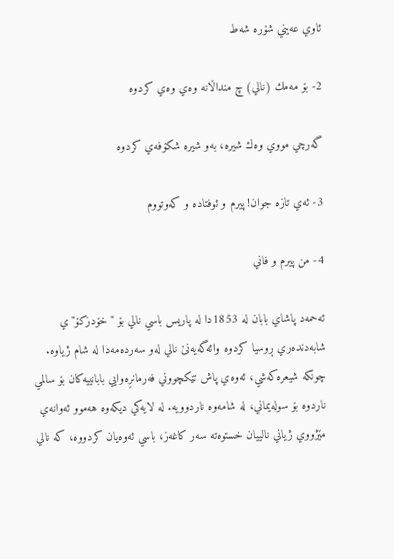ئاوي عه‌يني شۆره شه‌ط

2- بۆ مه‌مك (نالي) چ منداڵانه وه‌ي وه‌ي کردوه‌

گه‌رچي مووي وه‌ك شيره، به‌و شيره شکۆفه‌ي کردوه

3- ئه‌ي تازه جوان! پيرم و ئوفتاده و که‌وتووم

4- من پيرم و فاني

ئه‌حمه‌د پاشاي بابان له 1853دا له پاريس باسي نالي بۆ "خۆدزکۆ"ي شابه‌دنده‌ري ڕوسيا کردوه وائه‌گه‌يه‌نێ نالي له‌و سه‌رده‌مه‌دا له شام ژياوه. چونکه شيعره‌که‌شي، ئه‌وه‌ي پاش تێکچووني فه‌رمانڕه‌وايي بابانييه‌کان بۆ سالمي ناردوه بۆ سوله‌يماني، له شامه‌وه ناردوويه. له لايه‌کي ديکه‌‌وه هه‌موو ئه‌وانه‌ي مێژووي ژياني نالييان خستوه‌ته سه‌ر کاغه‌ز، باسي ئه‌و‌ه‌يان کردووه، که‌ نالي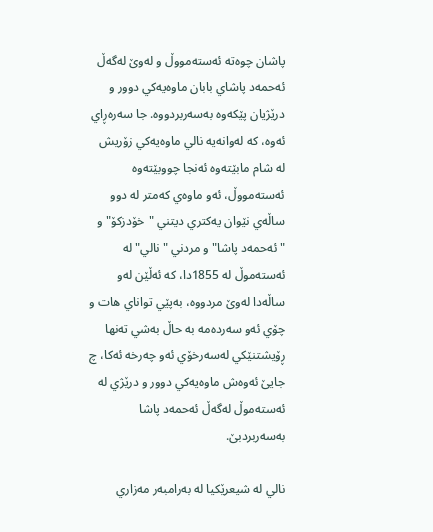پاشان چوه‌ته ئه‌سته‌مووڵ و له‌وێ له‌گه‌ڵ ئه‌حمه‌د پاشاي بابان ماوه‌يه‌کي دوور و درێژيان پێکه‌وه به‌سه‌ربردووه. جا سه‌ر‌ه‌ڕاي ئه‌وه، که له‌وانه‌يه نالي ماوه‌يه‌کي زۆريش له‌ شام مابێته‌وه ئه‌نجا چووبێته‌وه ئه‌سته‌مووڵ، ئه‌و ماوه‌ي که‌متر له دوو ساڵه‌ي نێوان يه‌کتري ديتني "خۆدزکۆ" و "ئه‌حمه‌د پاشا" و مردني "نالي" له ئه‌سته‌موڵ له 1855دا، که ئه‌ڵێن له‌و ساڵه‌دا له‌وێ مردووه، به‌پێي تواناي هات و چۆي ئه‌و سه‌رده‌مه به حاڵ به‌شي ته‌نها ڕۆيشتنێکي له‌سه‌رخۆي ئه‌و چه‌رخه ئه‌کا، چ جايێ ئه‌وه‌ش‌ ماوه‌يه‌کي دوور و درێژي له ئه‌سته‌موڵ له‌گه‌ڵ ئه‌حمه‌د پاشا به‌سه‌ربردبێ.

نالي له شيعرێکيا له به‌رامبه‌ر مه‌زاري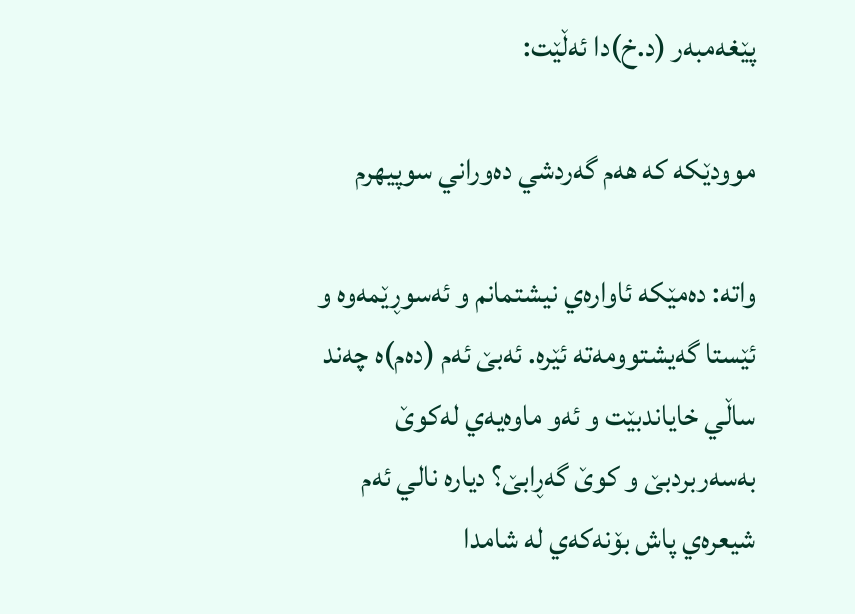پێغه‌مبه‌ر (د.خ)دا ئه‌ڵێت:

موودێکه که هه‌م گه‌ردشي ده‌وراني سوپيهرم

واته: ده‌مێکه ئاواره‌ي نيشتمانم و ئه‌سوڕێمه‌وه و ئێستا گه‌يشتوومه‌ته ئێره. ئه‌بێ ئه‌م (ده‌م)ه چه‌ند ساڵي خاياندبێت و ئه‌و ماوه‌يه‌ي له‌کوێ به‌سه‌ربردبێ و کوێ گه‌ڕابێ؟ دياره نالي ئه‌م شيعره‌ي پاش بۆنه‌که‌ي له شامدا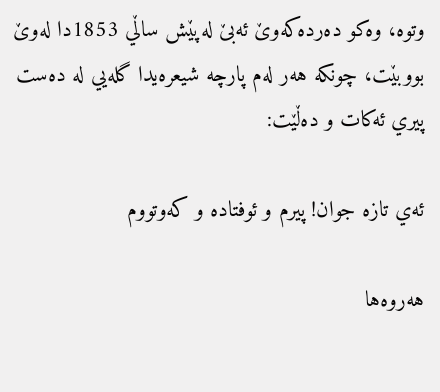وتوه، وه‌کو ده‌رده‌که‌وێ ئه‌بێ له‌پێش ساڵي 1853دا له‌وێ بووبێت، چونکه هه‌ر له‌م پارچه شيعره‌يدا گله‌يي له ده‌ست پيري ئه‌کات و ده‌ڵێت:

ئه‌ي تازه جوان! پيرم و ئوفتاده و که‌وتووم

هه‌روه‌ها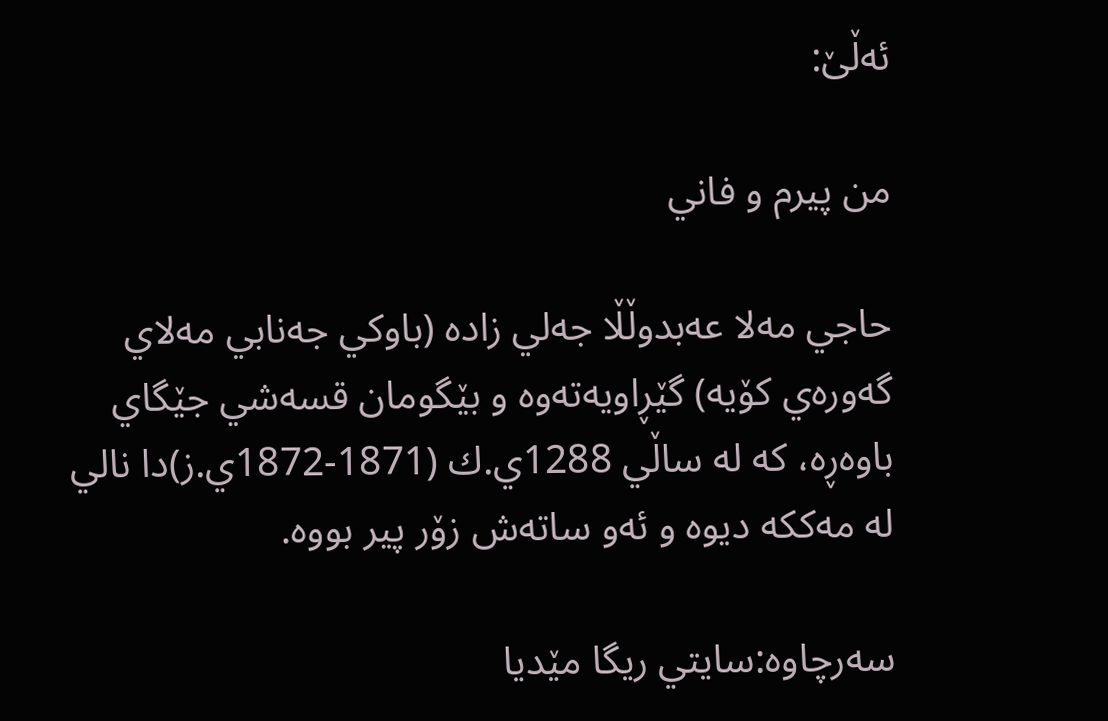ئه‌ڵێ:

من پيرم و فاني

حاجي مه‌لا عه‌بدوڵڵا جه‌لي زاده‌ (باوکي جه‌نابي مه‌لاي گه‌وره‌ي کۆيه) گێڕاويه‌ته‌وه و بێگومان قسه‌شي جێگاي باوه‌ڕه، که‌ له ساڵي 1288ي.ك (1871-1872ي.ز)دا نالي له مه‌ککه ديوه‌ و ئه‌و ساته‌ش زۆر پير بووه.

سەرچاوه:سايتي ريگا مێديا